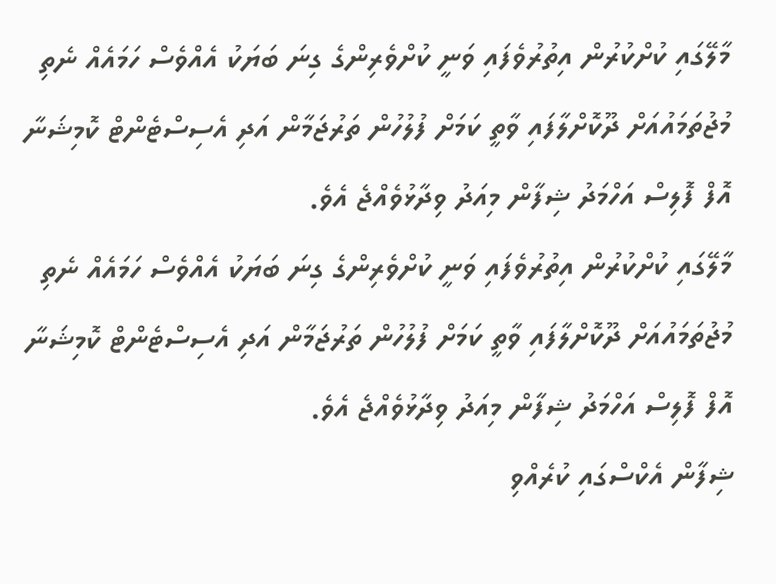މާލޭގައި ކުށްކުރުން އިތުރުވެފައި ވަނީ ކުށްވެރިންގެ ގިނަ ބަޔަކު އެއްވެސް ހަމައެއް ނެތި މުޖުތަމައުއަށް ދޫކޮށްލާފައި ވާތީ ކަމަށް ފުލުހުން ތަރުޖަމާން އަދި އެސިސްޓެންޓް ކޮމިޝަނާ އޮފް ފޮލިސް އަހްމަދު ޝިފާން މިއަދު ވިދާޅުވެއްޖެ އެވެ.
މާލޭގައި ކުށްކުރުން އިތުރުވެފައި ވަނީ ކުށްވެރިންގެ ގިނަ ބަޔަކު އެއްވެސް ހަމައެއް ނެތި މުޖުތަމައުއަށް ދޫކޮށްލާފައި ވާތީ ކަމަށް ފުލުހުން ތަރުޖަމާން އަދި އެސިސްޓެންޓް ކޮމިޝަނާ އޮފް ފޮލިސް އަހްމަދު ޝިފާން މިއަދު ވިދާޅުވެއްޖެ އެވެ.
ޝިފާން އެކްސްގައި ކުރެއްވި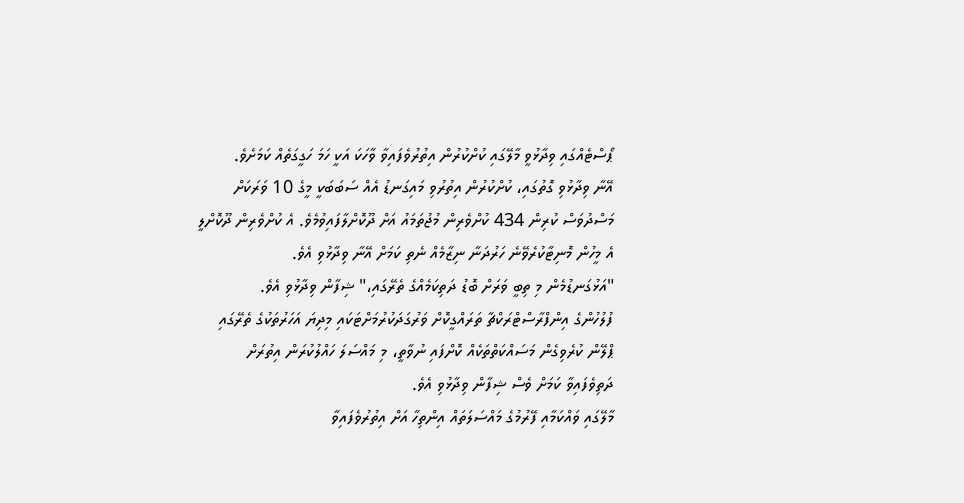ޕޯސްޓެއްގައި ވިދާޅުވީ މާލޭގައި ކުށްކުރުން އިތުރުވެފައިވާ ވާހަކަ އަކީ ހަމަ ހަގީގަތެއް ކަމަށެވެ.
އޭނާ ވިދާޅުވި ގޮތުގައި، ކުށްކުރުން އިތުރުވި މައިގަނޑު އެއް ސަބަބަކީ މީގެ 10 ވަރަކަށް މަސްދުވަސް ކުރިން 434 ކުށްވެރިން މުޖުތަމައު އަށް ދޫކޮށްލާފައިވުމެވެ. އެ ކުށްވެރިން ދޫކޮށްލީ އެ މީހުން މޮނިޓާކުރެވޭނެ ހަރުދަނާ ނިޒާމެއް ނެތި ކަމަށް އޭނާ ވިދާޅުވި އެވެ.
"އަޅުގަނޑުމެން މި ތިބީ ވަރަށް ބޮޑު ދަތިކަމެއްގެ ތެރޭގައި،" ޝިފާން ވިދާޅުވި އެވެ.
ފުލުހުންގެ އިންފްރާސްޓްރަކްޗާ ތަރައްގީކޮށް ވަރުގަދަކުރުމަށްޓަކައި މިދިޔަ އަހަރުތަކުގެ ތެރޭގައި ޕްލޭން ކުރެވިގެން މަސައްކަތްތަކެއް ކޮށްފައި ނުވާތީ، މި މައްސަލަ ހައްލުކުރަން އިތުރަށް ދަތިވެފައިވާ ކަމަށް ވެސް ޝިފާން ވިދާޅުވި އެވެ.
މާލޭގައި ވައްކަމާއި ފޭރުމުގެ މައްސަލަތައް އިންތިހާ އަށް އިތުރުވެފައިވާ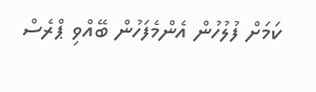ކަމަށް ފުލުހުން އެންމެފަހުން ބޭއްވި ޕްރެސް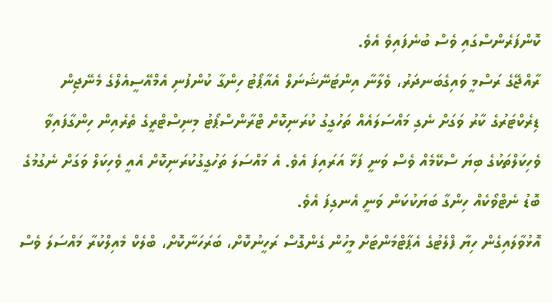ކޮންފަރެންސްގައި ވެސް ބުނެފައިވެ އެވެ.
ރާއްޖޭގެ ރަސްމީ ވައިގެބަނދަރު، ވެލާނާ އިންޓަނޭޝަނަލް އެއާޕޯޓު ހިންގާ ކުންފުނި އެމްއޭސީއެލްގެ މެނޭޖިން ޑިރެކްޓަރުގެ ކާރު ވަގަށް ނެގި މައްސަލައެއް ތަހުގީގު ކުރަނިކޮށް ޓްރާންސްޕޯޓު މިނިސްޓްރީގެ ތެރެއިން ހިންގާފައިވާ ވެހިކަލްތަކުގެ ބިޔަ ސްކޭމެއް ވެސް ވަނީ ފަޅާ އަރައިފަ އެވެ. އެ މައްސަލަ ތަހުގީގުކުރަނިކޮށް އެއީ ވެހިކަލް ވަގަށް ނެގުމުގެ ބޮޑު ނެޓްވޯކެއް ހިންގާ ބަޔަކުކަން ވަނީ އެނގިފަ އެވެ.
އޮޅުވާލައިގެން ހިޔާ ފްލެޓުގެ އެޕާޓްމަންޓަށް މީހުން ގެންގޮސް ރަހީނުކޮށް، ބަރަހަނާކޮށް، ބްލެކް މެއިލްކުރާ މައްސަލަ ވެސް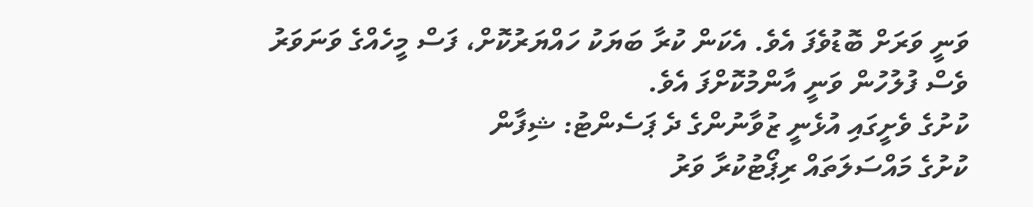ވަނީ ވަރަށް ބޮޑުވެފަ އެވެ. އެކަން ކުރާ ބަޔަކު ހައްޔަރުކޮށް، ފަސް މީހެއްގެ ވަނަވަރު ވެސް ފުލުހުން ވަނީ އާންމުކޮށްފަ އެވެ.
ކުށުގެ ވެށީގައި އުޅެނީ ޒުވާނުންގެ ދެ ޕަސެންޓު: ޝިފާން
ކުށުގެ މައްސަލަތައް ރިޕޯޓުކުރާ ވަރު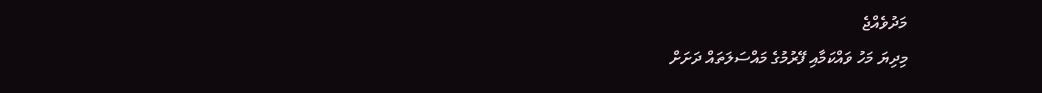މަދުވެއްޖެ
މިދިޔަ މަހު ވައްކަމާއި ފޭރުމުގެ މައްސަލަތައް ދަށަށް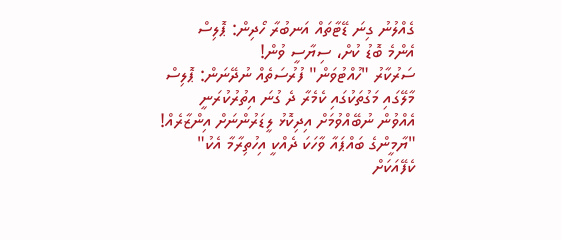ގެއްލުނު ގިނަ ޑޭޓާތައް އަނބުރާ ހޯދިން: ޕޮލިސް
އެންމެ ބޮޑު ކުށް، ސިޔާސީ ވުން!
ސަރުކާރު "ހުއްޓުވަން" ފުރުސަތެއް ނުދޭނަން: ޕޮލިސް
މާލޭގައި މަގުތަކުގައި ކެމެރާ ދެ ގުނަ އިތުރުކުރަނީ
އެއްވުން ނުބޭއްވުމަށް އިދިކޮޅު ލީޑަރުންނަށް އިންޒާރެއް!
"ޔާމީންގެ ބައްޕައާ ވާހަކަ ދެއްކީ އިހުތިރާމާ އެކު"
ކެފޭއަކަށް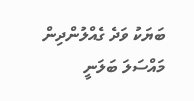ބަޔަކު ވަދެ ގެއްލުންދިން މައްސަލަ ބަލަނީ